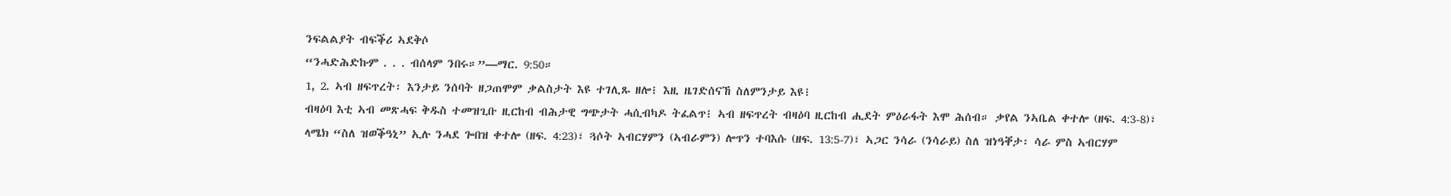ንፍልልያት ብፍቕሪ ኣደቅሶ
“ንሓድሕድኩም . . . ብሰላም ንበሩ።”—ማር. 9:50።
1, 2. ኣብ ዘፍጥረት፡ እንታይ ንሰባት ዘጋጠሞም ቃልስታት እዩ ተገሊጹ ዘሎ፧ እዚ ዜገድሰናኸ ስለምንታይ እዩ፧
ብዛዕባ እቲ ኣብ መጽሓፍ ቅዱስ ተመዝጊቡ ዚርከብ ብሕታዊ ግጭታት ሓሲብካዶ ትፈልጥ፧ ኣብ ዘፍጥረት ብዛዕባ ዚርከብ ሒደት ምዕራፋት እሞ ሕሰብ። ቃየል ንኣቤል ቀተሎ (ዘፍ. 4:3-8)፣ ላሜክ “ስለ ዝወቕዓኒ” ኢሉ ንሓደ ጐበዝ ቀተሎ (ዘፍ. 4:23)፣ ጓሶት ኣብርሃምን (ኣብራምን) ሎጥን ተባእሱ (ዘፍ. 13:5-7)፣ ኣጋር ንሳራ (ንሳራይ) ስለ ዝነዓቐታ፡ ሳራ ምስ ኣብርሃም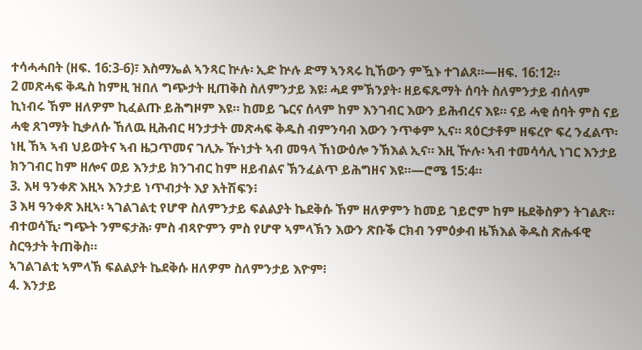ተሳሓሓበት (ዘፍ. 16:3-6)፣ እስማኤል ኣንጻር ኵሉ፡ ኢድ ኵሉ ድማ ኣንጻሩ ኪኸውን ምዃኑ ተገልጸ።—ዘፍ. 16:12።
2 መጽሓፍ ቅዱስ ከምዚ ዝበለ ግጭታት ዚጠቅስ ስለምንታይ እዩ፧ ሓደ ምኽንያት፡ ዘይፍጹማት ሰባት ስለምንታይ ብሰላም ኪነብሩ ኸም ዘለዎም ኪፈልጡ ይሕግዞም እዩ። ከመይ ጌርና ሰላም ከም እንገብር እውን ይሕብረና እዩ። ናይ ሓቂ ሰባት ምስ ናይ ሓቂ ጸገማት ኪቃለሱ ኸለዉ ዚሕብር ዛንታታት መጽሓፍ ቅዱስ ብምንባብ እውን ንጥቀም ኢና። ጻዕርታቶም ዘፍረዮ ፍረ ንፈልጥ፡ ነዚ ኸኣ ኣብ ህይወትና ኣብ ዜጋጥመና ገሊኡ ዅነታት ኣብ መዓላ ኸነውዕሎ ንኽእል ኢና። እዚ ዅሉ፡ ኣብ ተመሳሳሊ ነገር እንታይ ክንገብር ከም ዘሎና ወይ እንታይ ክንገብር ከም ዘይብልና ኽንፈልጥ ይሕግዘና እዩ።—ሮሜ 15:4።
3. እዛ ዓንቀጽ እዚኣ እንታይ ነጥብታት እያ እትሽፍን፧
3 እዛ ዓንቀጽ እዚኣ፡ ኣገልገልቲ የሆዋ ስለምንታይ ፍልልያት ኬደቅሱ ኸም ዘለዎምን ከመይ ገይሮም ከም ዜደቅስዎን ትገልጽ። ብተወሳኺ፡ ግጭት ንምፍታሕ፡ ምስ ብጻዮምን ምስ የሆዋ ኣምላኽን እውን ጽቡቕ ርክብ ንምዕቃብ ዜኽእል ቅዱስ ጽሑፋዊ ስርዓታት ትጠቅስ።
ኣገልገልቲ ኣምላኽ ፍልልያት ኬደቅሱ ዘለዎም ስለምንታይ እዮም፧
4. እንታይ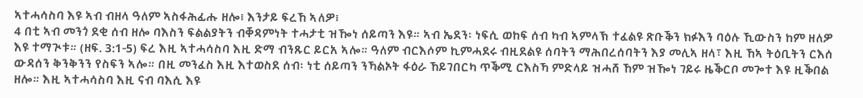ኣተሓሳስባ እዩ ኣብ ብዘላ ዓለም ኣስፋሕፊሑ ዘሎ፧ እንታይ ፍረኸ ኣለዎ፧
4 በቲ ኣብ መንጎ ደቂ ሰብ ዘሎ ባእስን ፍልልያትን ብቐዳምነት ተሓታቲ ዝዀነ ሰይጣን እዩ። ኣብ ኤደን፡ ነፍሲ ወከፍ ሰብ ካብ ኣምላኽ ተፈልዩ ጽቡቕን ክፉእን ባዕሉ ኺውስን ከም ዘለዎ እዩ ተማጒቱ። (ዘፍ. 3:1-5) ፍረ እዚ ኣተሓሳስባ እዚ ድማ ብንጹር ይርአ ኣሎ። ዓለም ብርእሶም ኪምሓደሩ ብዚደልዩ ሰባትን ማሕበረሰባትን እያ መሊኣ ዘላ፣ እዚ ኸኣ ትዕቢትን ርእሰ ውዳሰን ቅንቅንን የስፍን ኣሎ። በዚ መንፈስ እዚ እተወስደ ሰብ፡ ነቲ ሰይጣን ንኻልኦት ፋዕራ ኸይገበርካ ጥቕሚ ርእስኻ ምድላይ ዝሓሸ ኸም ዝዀነ ገይሩ ዜቕርቦ መጐተ እዩ ዚቕበል ዘሎ። እዚ ኣተሓሳስባ እዚ ናብ ባእሲ እዩ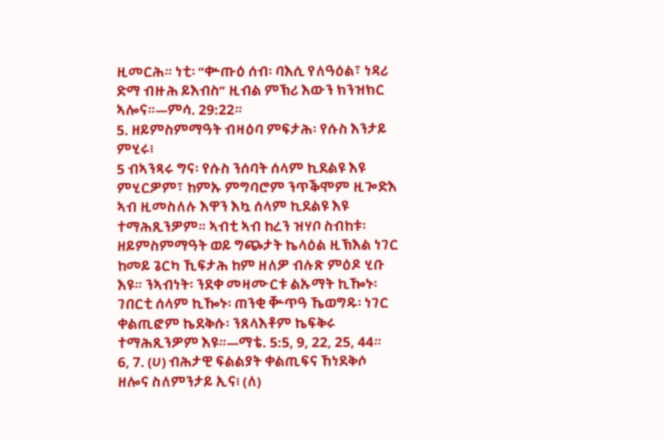ዚመርሕ። ነቲ፡ “ቍጡዕ ሰብ፡ ባእሲ የለዓዕል፣ ነዳሪ ድማ ብዙሕ ይእብስ” ዚብል ምኽሪ እውን ክንዝክር ኣሎና።—ምሳ. 29:22።
5. ዘይምስምማዓት ብዛዕባ ምፍታሕ፡ የሱስ እንታይ ምሂሩ፧
5 ብኣንጻሩ ግና፡ የሱስ ንሰባት ሰላም ኪደልዩ እዩ ምሂርዎም፣ ከምኡ ምግባሮም ንጥቕሞም ዚጐድእ ኣብ ዚመስለሉ እዋን እኳ ሰላም ኪደልዩ እዩ ተማሕጺንዎም። ኣብቲ ኣብ ከረን ዝሃቦ ስብከቱ፡ ዘይምስምማዓት ወይ ግጭታት ኬላዕል ዚኽእል ነገር ከመይ ጌርካ ኺፍታሕ ከም ዘለዎ ብሉጽ ምዕዶ ሂቡ እዩ። ንኣብነት፡ ንደቀ መዛሙርቱ ልኡማት ኪዀኑ፡ ገበርቲ ሰላም ኪዀኑ፡ ጠንቂ ቝጥዓ ኼወግዱ፡ ነገር ቀልጢፎም ኬደቅሱ፡ ንጸላእቶም ኬፍቅሩ ተማሕጺንዎም እዩ።—ማቴ. 5:5, 9, 22, 25, 44።
6, 7. (ሀ) ብሕታዊ ፍልልያት ቀልጢፍና ኸነደቅሶ ዘሎና ስለምንታይ ኢና፧ (ለ)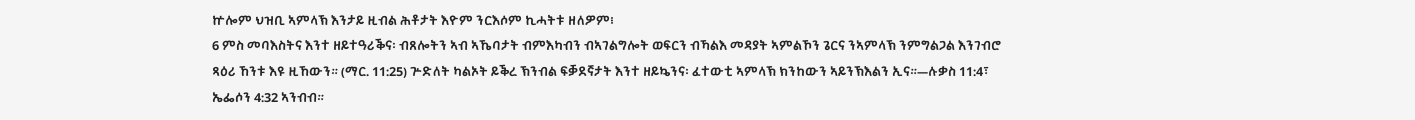ኵሎም ህዝቢ ኣምላኽ እንታይ ዚብል ሕቶታት እዮም ንርእሶም ኪሓትቱ ዘለዎም፧
6 ምስ መባእስትና እንተ ዘይተዓሪቕና፡ ብጸሎትን ኣብ ኣኼባታት ብምእካብን ብኣገልግሎት ወፍርን ብኻልእ መዳያት ኣምልኾን ጌርና ንኣምላኽ ንምግልጋል እንገብሮ ጻዕሪ ኸንቱ እዩ ዚኸውን። (ማር. 11:25) ጕድለት ካልኦት ይቕረ ኽንብል ፍቓደኛታት እንተ ዘይኴንና፡ ፈተውቲ ኣምላኽ ክንከውን ኣይንኽእልን ኢና።—ሉቃስ 11:4፣ ኤፌሶን 4:32 ኣንብብ።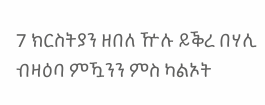7 ክርስትያን ዘበለ ዅሉ ይቕረ በሃሊ ብዛዕባ ምዃንን ምስ ካልኦት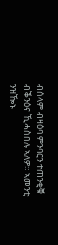ብሰላም ብዛዕባ ምንባርን ተጠንቂቑ ብቕንዕና ኺሓስበሉ ኣለዎ። ኣመንቲ ንዝዀኑ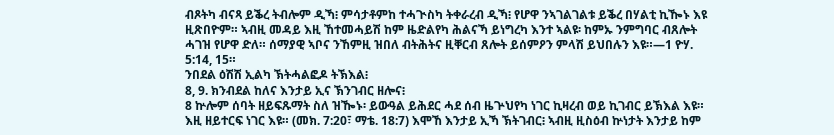ብጾትካ ብናጻ ይቕረ ትብሎም ዲኻ፧ ምሳታቶምከ ተሓጒስካ ትቀራረብ ዲኻ፧ የሆዋ ንኣገልገልቱ ይቕረ በሃልቲ ኪዀኑ እዩ ዚጽበዮም። ኣብዚ መዳይ እዚ ኸተመሓይሽ ከም ዜድልየካ ሕልናኻ ይነግረካ እንተ ኣልዩ፡ ከምኡ ንምግባር ብጸሎት ሓገዝ የሆዋ ድለ። ሰማያዊ ኣቦና ንኸምዚ ዝበለ ብትሕትና ዚቐርብ ጸሎት ይሰምዖን ምላሽ ይህበሉን እዩ።—1 ዮሃ. 5:14, 15።
ንበደል ዕሽሽ ኢልካ ኽትሓልፎዶ ትኽእል፧
8, 9. ክንብደል ከለና እንታይ ኢና ኽንገብር ዘሎና፧
8 ኵሎም ሰባት ዘይፍጹማት ስለ ዝዀኑ፡ ይውዓል ይሕደር ሓደ ሰብ ዜጕህየካ ነገር ኪዛረብ ወይ ኪገብር ይኽእል እዩ። እዚ ዘይተርፍ ነገር እዩ። (መክ. 7:20፣ ማቴ. 18:7) እሞኸ እንታይ ኢኻ ኽትገብር፧ ኣብዚ ዚስዕብ ኵነታት እንታይ ከም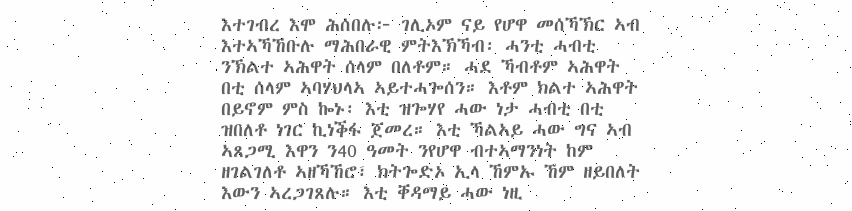እተገብረ እሞ ሕሰበሉ፦ ገሊኦም ናይ የሆዋ መሰኻኽር ኣብ እተኣኻኸቡሉ ማሕበራዊ ምትእኽኻብ፡ ሓንቲ ሓብቲ ንኽልተ ኣሕዋት ሰላም በለቶም። ሓደ ኻብቶም ኣሕዋት በቲ ሰላም ኣባሃህላኣ ኣይተሓጐሰን። እቶም ክልተ ኣሕዋት በይኖም ምስ ኰኑ፡ እቲ ዝጐሃየ ሓው ነታ ሓብቲ በቲ ዝበለቶ ነገር ኪነቕፋ ጀመረ። እቲ ኻልኣይ ሓው ግና ኣብ ኣጸጋሚ እዋን ን40 ዓመት ንየሆዋ ብተኣማንነት ከም ዘገልገለቶ ኣዘኻኸሮ፣ ክትጐድኦ ኢላ ኸምኡ ኸም ዘይበለት እውን ኣረጋገጸሉ። እቲ ቐዳማይ ሓው ነዚ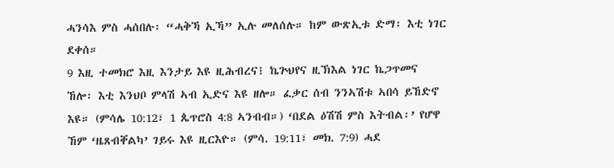ሓንሳእ ምስ ሓሰበሉ፡ “ሓቅኻ ኢኻ” ኢሉ መለሰሉ። ከም ውጽኢቱ ድማ፡ እቲ ነገር ደቀሰ።
9 እዚ ተመክሮ እዚ እንታይ እዩ ዚሕብረና፧ ኬጕህየና ዚኽእል ነገር ኬጋጥመና ኸሎ፡ እቲ እንህቦ ምላሽ ኣብ ኢድና እዩ ዘሎ። ፈቃር ሰብ ንንኣሽቱ ኣበሳ ይኸድኖ እዩ። (ምሳሌ 10:12፣ 1 ጴጥሮስ 4:8 ኣንብብ።) ‘በደል ዕሽሽ ምስ እትብል፡’ የሆዋ ኸም ‘ዜጸብቐልካ’ ገይሩ እዩ ዚርእዮ። (ምሳ. 19:11፣ መክ. 7:9) ሓደ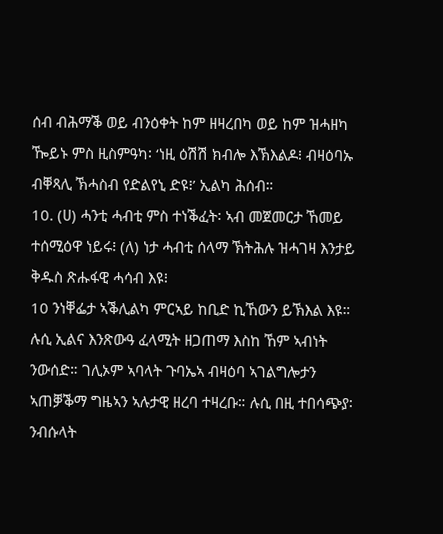ሰብ ብሕማቕ ወይ ብንዕቀት ከም ዘዛረበካ ወይ ከም ዝሓዘካ ዀይኑ ምስ ዚስምዓካ፡ ‘ነዚ ዕሽሽ ክብሎ እኽእልዶ፧ ብዛዕባኡ ብቐጻሊ ኽሓስብ የድልየኒ ድዩ፧’ ኢልካ ሕሰብ።
10. (ሀ) ሓንቲ ሓብቲ ምስ ተነቕፈት፡ ኣብ መጀመርታ ኸመይ ተሰሚዕዋ ነይሩ፧ (ለ) ነታ ሓብቲ ሰላማ ኽትሕሉ ዝሓገዛ እንታይ ቅዱስ ጽሑፋዊ ሓሳብ እዩ፧
10 ንነቐፌታ ኣቕሊልካ ምርኣይ ከቢድ ኪኸውን ይኽእል እዩ። ሉሲ ኢልና እንጽውዓ ፈላሚት ዘጋጠማ እስከ ኸም ኣብነት ንውሰድ። ገሊኦም ኣባላት ጉባኤኣ ብዛዕባ ኣገልግሎታን ኣጠቓቕማ ግዜኣን ኣሉታዊ ዘረባ ተዛረቡ። ሉሲ በዚ ተበሳጭያ፡ ንብሱላት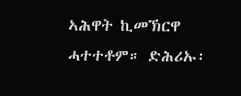ኣሕዋት ኪመኽርዋ ሓተተቶም። ድሕሪኡ፡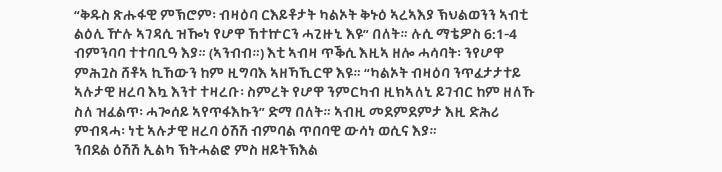“ቅዱስ ጽሑፋዊ ምኽሮም፡ ብዛዕባ ርእይቶታት ካልኦት ቅኑዕ ኣረኣእያ ኽህልወንን ኣብቲ ልዕሊ ዅሉ ኣገዳሲ ዝዀነ የሆዋ ኸተኵርን ሓጊዙኒ እዩ” በለት። ሉሲ ማቴዎስ 6:1-4 ብምንባባ ተተባቢዓ እያ። (ኣንብብ።) እቲ ኣብዛ ጥቕሲ እዚኣ ዘሎ ሓሳባት፡ ንየሆዋ ምሕጓስ ሸቶኣ ኪኸውን ከም ዚግባእ ኣዘኻኺርዋ እዩ። “ካልኦት ብዛዕባ ንጥፈታታተይ ኣሉታዊ ዘረባ እኳ እንተ ተዛረቡ፡ ስምረት የሆዋ ንምርካብ ዚክኣለኒ ይገብር ከም ዘለኹ ስለ ዝፈልጥ፡ ሓጐሰይ ኣየጥፋእኩን” ድማ በለት። ኣብዚ መደምደምታ እዚ ድሕሪ ምብጻሓ፡ ነቲ ኣሉታዊ ዘረባ ዕሽሽ ብምባል ጥበባዊ ውሳነ ወሲና እያ።
ንበደል ዕሽሽ ኢልካ ኽትሓልፎ ምስ ዘይትኽእል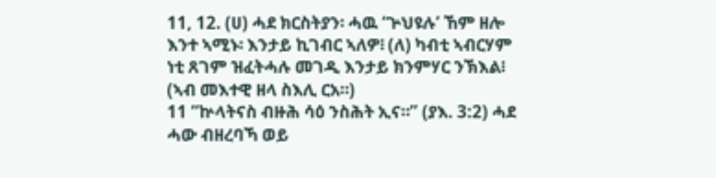11, 12. (ሀ) ሓደ ክርስትያን፡ ሓዉ ‘ጕህዩሉ’ ኸም ዘሎ እንተ ኣሚኑ፡ እንታይ ኪገብር ኣለዎ፧ (ለ) ካብቲ ኣብርሃም ነቲ ጸገም ዝፈትሓሉ መገዲ እንታይ ክንምሃር ንኽእል፧ (ኣብ መእተዊ ዘላ ስእሊ ርአ።)
11 “ኵላትናስ ብዙሕ ሳዕ ንስሕት ኢና።” (ያእ. 3:2) ሓደ ሓው ብዘረባኻ ወይ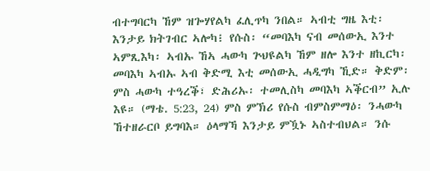ብተግባርካ ኸም ዝጐሃየልካ ፈሊጥካ ንበል። ኣብቲ ግዜ እቲ፡ እንታይ ክትገብር ኣሎካ፧ የሱስ፡ “መባእካ ናብ መሰውኢ እንተ ኣምጺእካ፡ ኣብኡ ኸኣ ሓውካ ጕህዩልካ ኸም ዘሎ እንተ ዘኪርካ፡ መባእካ ኣብኡ ኣብ ቅድሚ እቲ መሰውኢ ሓዲግካ ኺድ። ቅድም፡ ምስ ሓውካ ተዓረቕ፣ ድሕሪኡ፡ ተመሊስካ መባእካ ኣቕርብ” ኢሉ እዩ። (ማቴ. 5:23, 24) ምስ ምኽሪ የሱስ ብምስምማዕ፡ ንሓውካ ኸተዘራርቦ ይግባእ። ዕላማኻ እንታይ ምዃኑ ኣስተብህል። ንሱ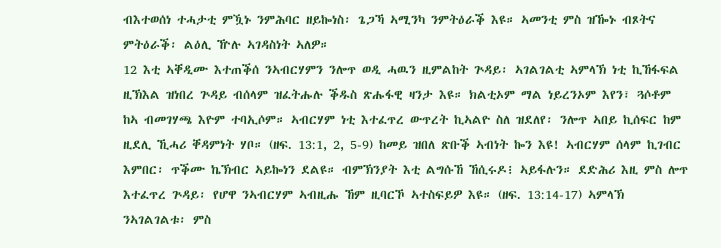ብእተወሰነ ተሓታቲ ምዃኑ ንምሕባር ዘይኰነስ፡ ጌጋኻ ኣሚንካ ንምትዕራቕ እዩ። ኣመንቲ ምስ ዝዀኑ ብጾትና ምትዕራቕ፡ ልዕሊ ዅሉ ኣገዳስነት ኣለዎ።
12 እቲ ኣቐዲሙ እተጠቕሰ ንኣብርሃምን ንሎጥ ወዲ ሓዉን ዚምልከት ጕዳይ፡ ኣገልገልቲ ኣምላኽ ነቲ ኪኸፋፍል ዚኽእል ዝነበረ ጕዳይ ብሰላም ዝፈትሑሉ ቕዱስ ጽሑፋዊ ዛንታ እዩ። ክልቲኦም ማል ነይረንኦም እየን፣ ጓሶቶም ከኣ ብመገሃጫ እዮም ተባኢሶም። ኣብርሃም ነቲ እተፈጥረ ውጥረት ኪኣልዮ ስለ ዝደለየ፡ ንሎጥ ኣበይ ኪሰፍር ከም ዚደሊ ኺሓሪ ቐዳምነት ሃቦ። (ዘፍ. 13:1, 2, 5-9) ከመይ ዝበለ ጽቡቕ ኣብነት ኰን እዩ! ኣብርሃም ሰላም ኪገብር እምበር፡ ጥቕሙ ኬኽብር ኣይኰነን ደልዩ። ብምኽንያት እቲ ልግሱኸ ኸሲሩዶ፧ ኣይፋሉን። ደድሕሪ እዚ ምስ ሎጥ እተፈጥረ ጕዳይ፡ የሆዋ ንኣብርሃም ኣብዚሑ ኸም ዚባርኾ ኣተስፍይዎ እዩ። (ዘፍ. 13:14-17) ኣምላኽ ንኣገልገልቱ፡ ምስ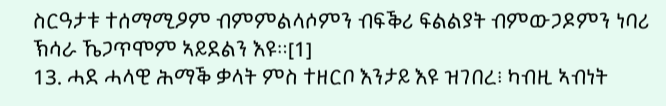ስርዓታቱ ተሰማሚዖም ብምምልላሶምን ብፍቕሪ ፍልልያት ብምውጋዶምን ነባሪ ኽሳራ ኼጋጥሞም ኣይደልን እዩ።[1]
13. ሓደ ሓላዊ ሕማቕ ቃላት ምስ ተዘርቦ እንታይ እዩ ዝገበረ፧ ካብዚ ኣብነት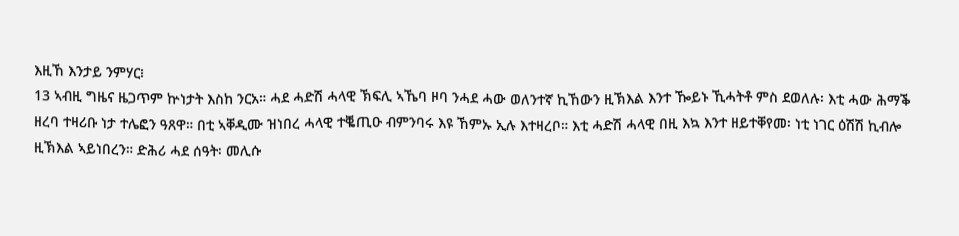እዚኸ እንታይ ንምሃር፧
13 ኣብዚ ግዜና ዜጋጥም ኵነታት እስከ ንርአ። ሓደ ሓድሽ ሓላዊ ኽፍሊ ኣኼባ ዞባ ንሓደ ሓው ወለንተኛ ኪኸውን ዚኽእል እንተ ዀይኑ ኺሓትቶ ምስ ደወለሉ፡ እቲ ሓው ሕማቕ ዘረባ ተዛሪቡ ነታ ተሌፎን ዓጸዋ። በቲ ኣቐዲሙ ዝነበረ ሓላዊ ተቘጢዑ ብምንባሩ እዩ ኸምኡ ኢሉ እተዛረቦ። እቲ ሓድሽ ሓላዊ በዚ እኳ እንተ ዘይተቐየመ፡ ነቲ ነገር ዕሽሽ ኪብሎ ዚኽእል ኣይነበረን። ድሕሪ ሓደ ሰዓት፡ መሊሱ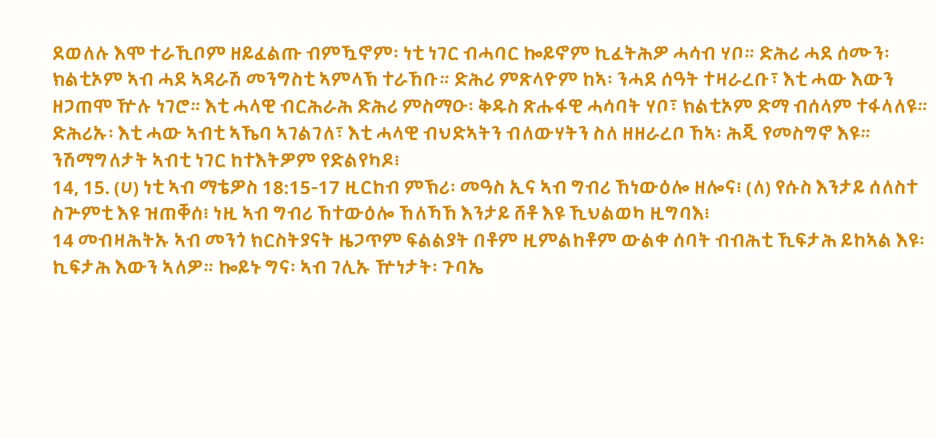ደወለሉ እሞ ተራኺቦም ዘይፈልጡ ብምዃኖም፡ ነቲ ነገር ብሓባር ኰይኖም ኪፈትሕዎ ሓሳብ ሃቦ። ድሕሪ ሓደ ሰሙን፡ ክልቲኦም ኣብ ሓደ ኣዳራሽ መንግስቲ ኣምላኽ ተራኸቡ። ድሕሪ ምጽላዮም ከኣ፡ ንሓደ ሰዓት ተዛራረቡ፣ እቲ ሓው እውን ዘጋጠሞ ዅሉ ነገሮ። እቲ ሓላዊ ብርሕራሕ ድሕሪ ምስማዑ፡ ቅዱስ ጽሑፋዊ ሓሳባት ሃቦ፣ ክልቲኦም ድማ ብሰላም ተፋላለዩ። ድሕሪኡ፡ እቲ ሓው ኣብቲ ኣኼባ ኣገልገለ፣ እቲ ሓላዊ ብህድኣትን ብለውሃትን ስለ ዘዘራረቦ ኸኣ፡ ሕጂ የመስግኖ እዩ።
ንሽማግለታት ኣብቲ ነገር ከተእትዎም የድልየካዶ፧
14, 15. (ሀ) ነቲ ኣብ ማቴዎስ 18:15-17 ዚርከብ ምኽሪ፡ መዓስ ኢና ኣብ ግብሪ ኸነውዕሎ ዘሎና፧ (ለ) የሱስ እንታይ ሰለስተ ስጕምቲ እዩ ዝጠቐሰ፧ ነዚ ኣብ ግብሪ ኸተውዕሎ ኸለኻኸ እንታይ ሸቶ እዩ ኺህልወካ ዚግባእ፧
14 መብዛሕትኡ ኣብ መንጎ ክርስትያናት ዜጋጥም ፍልልያት በቶም ዚምልከቶም ውልቀ ሰባት ብብሕቲ ኺፍታሕ ይከኣል እዩ፡ ኪፍታሕ እውን ኣለዎ። ኰይኑ ግና፡ ኣብ ገሊኡ ዅነታት፡ ጉባኤ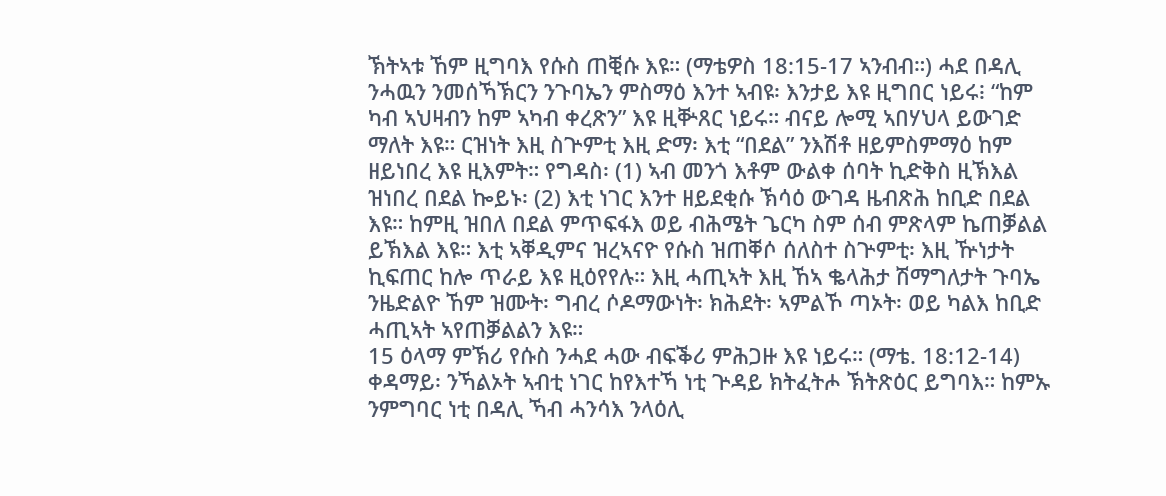ኽትኣቱ ኸም ዚግባእ የሱስ ጠቒሱ እዩ። (ማቴዎስ 18:15-17 ኣንብብ።) ሓደ በዳሊ ንሓዉን ንመሰኻኽርን ንጉባኤን ምስማዕ እንተ ኣብዩ፡ እንታይ እዩ ዚግበር ነይሩ፧ “ከም ካብ ኣህዛብን ከም ኣካብ ቀረጽን” እዩ ዚቝጸር ነይሩ። ብናይ ሎሚ ኣበሃህላ ይውገድ ማለት እዩ። ርዝነት እዚ ስጕምቲ እዚ ድማ፡ እቲ “በደል” ንእሽቶ ዘይምስምማዕ ከም ዘይነበረ እዩ ዚእምት። የግዳስ፡ (1) ኣብ መንጎ እቶም ውልቀ ሰባት ኪድቅስ ዚኽእል ዝነበረ በደል ኰይኑ፡ (2) እቲ ነገር እንተ ዘይደቂሱ ኽሳዕ ውገዳ ዜብጽሕ ከቢድ በደል እዩ። ከምዚ ዝበለ በደል ምጥፍፋእ ወይ ብሕሜት ጌርካ ስም ሰብ ምጽላም ኬጠቓልል ይኽእል እዩ። እቲ ኣቐዲምና ዝረኣናዮ የሱስ ዝጠቐሶ ሰለስተ ስጕምቲ፡ እዚ ዅነታት ኪፍጠር ከሎ ጥራይ እዩ ዚዕየየሉ። እዚ ሓጢኣት እዚ ኸኣ ቈላሕታ ሽማግለታት ጉባኤ ንዜድልዮ ኸም ዝሙት፡ ግብረ ሶዶማውነት፡ ክሕደት፡ ኣምልኾ ጣኦት፡ ወይ ካልእ ከቢድ ሓጢኣት ኣየጠቓልልን እዩ።
15 ዕላማ ምኽሪ የሱስ ንሓደ ሓው ብፍቕሪ ምሕጋዙ እዩ ነይሩ። (ማቴ. 18:12-14) ቀዳማይ፡ ንኻልኦት ኣብቲ ነገር ከየእተኻ ነቲ ጕዳይ ክትፈትሖ ኽትጽዕር ይግባእ። ከምኡ ንምግባር ነቲ በዳሊ ኻብ ሓንሳእ ንላዕሊ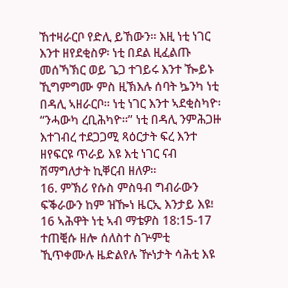ኸተዛራርቦ የድሊ ይኸውን። እዚ ነቲ ነገር እንተ ዘየደቂስዎ፡ ነቲ በደል ዚፈልጡ መሰኻኽር ወይ ጌጋ ተገይሩ እንተ ዀይኑ ኺግምግሙ ምስ ዚኽእሉ ሰባት ኴንካ ነቲ በዳሊ ኣዘራርቦ። ነቲ ነገር እንተ ኣደቂስካዮ፡ “ንሓውካ ረቢሕካዮ።” ነቲ በዳሊ ንምሕጋዙ እተገብረ ተደጋጋሚ ጻዕርታት ፍረ እንተ ዘየፍርዩ ጥራይ እዩ እቲ ነገር ናብ ሽማግለታት ኪቐርብ ዘለዎ።
16. ምኽሪ የሱስ ምስዓብ ግብራውን ፍቕራውን ከም ዝዀነ ዜርኢ እንታይ እዩ፧
16 ኣሕዋት ነቲ ኣብ ማቴዎስ 18:15-17 ተጠቒሱ ዘሎ ሰለስተ ስጕምቲ ኺጥቀሙሉ ዜድልየሉ ዅነታት ሳሕቲ እዩ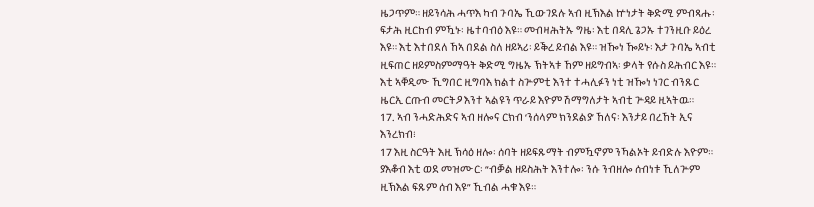ዜጋጥም። ዘይንሳሕ ሓጥእ ካብ ጉባኤ ኺውገደሉ ኣብ ዚኽእል ኵነታት ቅድሚ ምብጻሑ፡ ፍታሕ ዚርከብ ምዃኑ፡ ዜተባብዕ እዩ። መብዛሕትኡ ግዜ፡ እቲ በዳሊ ጌጋኡ ተገንዚቡ ይዕረ እዩ። እቲ እተበደለ ኸኣ በደል ስለ ዘይኣሪ፡ ይቕረ ይብል እዩ። ዝዀነ ዀይኑ፡ እታ ጉባኤ ኣብቲ ዚፍጠር ዘይምስምማዓት ቅድሚ ግዜኡ ኽትኣቱ ኸም ዘይግብኣ፡ ቃላት የሱስ ይሕብር እዩ። እቲ ኣቐዲሙ ኺግበር ዚግባእ ክልተ ስጕምቲ እንተ ተሓሊፉን ነቲ ዝዀነ ነገር ብንጹር ዜርኢ ርጡብ መርትዖ እንተ ኣልዩን ጥራይ እዮም ሽማግለታት ኣብቲ ጕዳይ ዚኣትዉ።
17. ኣብ ንሓድሕድና ኣብ ዘሎና ርክብ ‘ንሰላም ክንደልያ’ ኸለና፡ እንታይ በረኸት ኢና እንረክብ፧
17 እዚ ስርዓት እዚ ኽሳዕ ዘሎ፡ ሰባት ዘይፍጹማት ብምዃኖም ንኻልኦት ይብድሉ እዮም። ያእቆብ እቲ ወደ መዝሙር፡ “ብቓል ዘይስሕት እንተሎ፡ ንሱ ንብዘሎ ሰብነቱ ኺለጕም ዚኽእል ፍጹም ሰብ እዩ” ኺብል ሓቁ እዩ።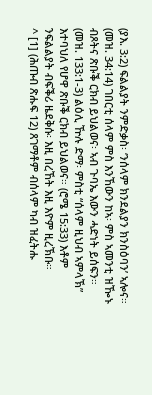(ያእ. 3:2) ፍልልያት ንምድቃስ፡ ‘ንሰላም ክንደልያን ክንስዕባን’ ኣሎና። (መዝ. 34:14) ገበርቲ ሰላም ምስ እንኸውን ከኣ፡ ምስ ኣመንቲ ዝዀኑ ብጾትና ጽቡቕ ርክብ ይህልወና፡ ኣብ ጉባኤ እውን ሓድነት ይሰፍን። (መዝ. 133:1-3) ልዕሊ ዅሉ ድማ፡ ምስቲ “ሰላም ዚህብ ኣምላኽ” እተባህለ የሆዋ ጽቡቕ ርክብ ይህልወና። (ሮሜ 15:33) እቶም ንፍልልያት ብፍቕሪ ዜደቅሱ፡ እዚ በረኸት እዚ እዮም ዚረኽቡ።
^ [1] (ሕጡብ ጽሑፍ 12) ጸገማቶም ብሰላም ካብ ዝፈትሑ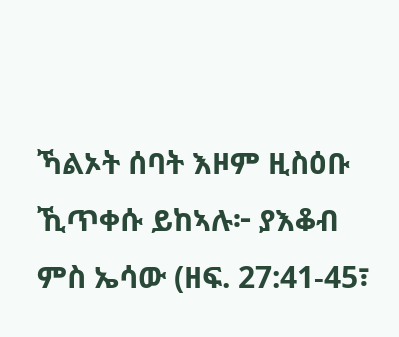ኻልኦት ሰባት እዞም ዚስዕቡ ኺጥቀሱ ይከኣሉ፦ ያእቆብ ምስ ኤሳው (ዘፍ. 27:41-45፣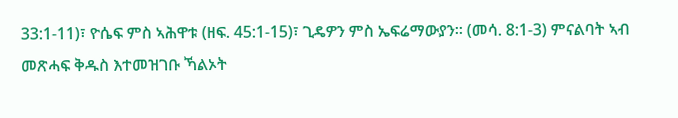33:1-11)፣ ዮሴፍ ምስ ኣሕዋቱ (ዘፍ. 45:1-15)፣ ጊዴዎን ምስ ኤፍሬማውያን። (መሳ. 8:1-3) ምናልባት ኣብ መጽሓፍ ቅዱስ እተመዝገቡ ኻልኦት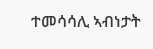ተመሳሳሊ ኣብነታት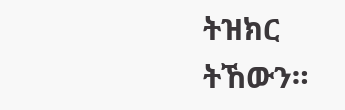ትዝክር ትኸውን።